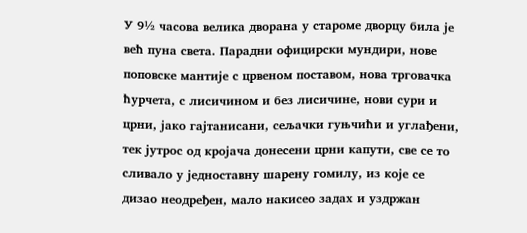У 9½ часова велика дворана у староме дворцу била је већ пуна света. Парадни официрски мундири, нове поповске мантије с црвеном поставом, нова трговачка ћурчета, с лисичином и без лисичине, нови сури и црни, јако гајтанисани, сељачки гуњчићи и углађени, тек јутрос од кројача донесени црни капути, све се то сливало у једноставну шарену гомилу, из које се дизао неодређен, мало накисео задах и уздржан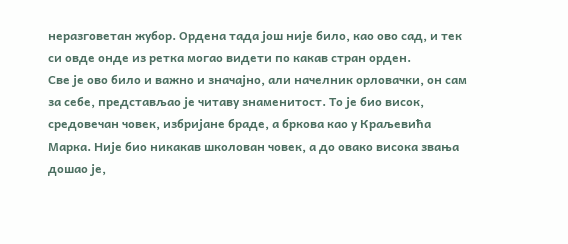неразговетан жубор. Ордена тада још није било, као ово сад, и тек си овде онде из ретка могао видети по какав стран орден.
Све је ово било и важно и значајно, али начелник орловачки, он сам за себе, представљао је читаву знаменитост. То је био висок, средовечан човек, избријане браде, а бркова као у Краљевића Марка. Није био никакав школован човек, а до овако висока звања дошао је,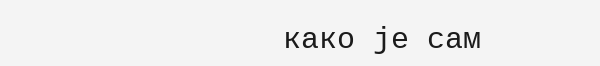како је сам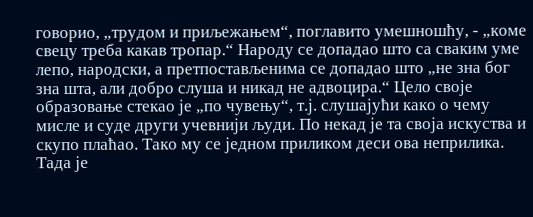говорио, „трудом и приљежањем“, поглавито умешношћу, - „коме свецу треба какав тропар.“ Народу се допадао што са сваким уме лепо, народски, а претпостављенима се допадао што „не зна бог зна шта, али добро слуша и никад не адвоцира.“ Цело своје образовање стекао је „по чувењу“, т.ј. слушајући како о чему мисле и суде други учевнији људи. По некад је та своја искуства и скупо плаћао. Тако му се једном приликом деси ова неприлика. Тада је